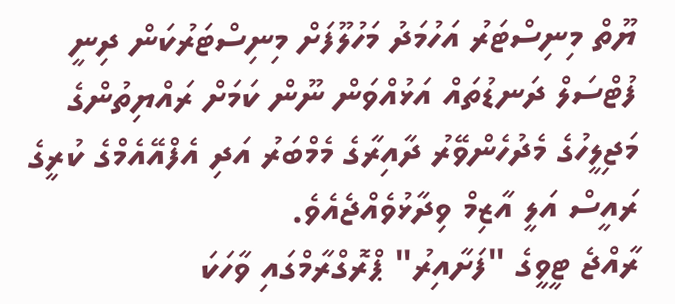ޔޫތް މިނިސްޓަރު އަހުމަދު މަހުލޫފަށް މިނިސްޓަރުކަން ދިނީ ފުޓްސަލް ދަނޑުތައް އަޅުއްވަން ނޫން ކަމަށް ރައްޔިތުންގެ މަޖިލީހުގެ މެދުހެންވޭރު ދާއިރާގެ މެމްބަރު އަދި އެފްއޭއެމްގެ ކުރީގެ ރައީސް އަލީ އާޒިމް ވިދާޅުވެއްޖެއެވެ.
ރާއްޖެ ޓީވީގެ "ފަށާއިރު" ޕްރޮގްރާމްގައި ވާހަކަ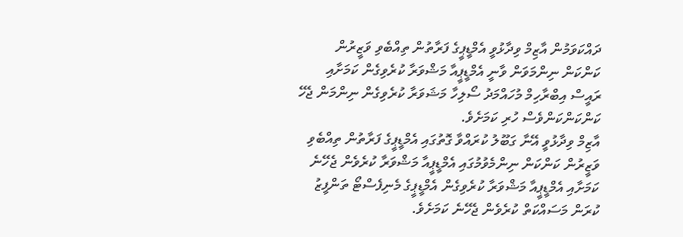ދައްކަވަމުން އާޒިމް ވިދާޅުވީ އެމްޑީޕީގެ ފަރާތުން ތިއްބެވި ވަޒީރުން ކަންކަން ނިންމަވަން ވާނީ އެމްޑީޕީއާ މަޝްވަރާ ކުރެވިގެން ކަމަށާއި ރައީސް އިބްރާހިމް މުހައްމަދު ސޯލިހާ މަޝަވަރާ ކުރެވިގެން ނިންމަން ޖެހޭ ކަންކަންކަންވެސް ހުރި ކަމަށެވެ.
އާޒިމް ވިދާޅުވީ އޭނާ ގަބޫލު ކުރައްވާ ގޮތުގައި އެމްޑީޕީގެ ފަރާތުން ތިއްބެވި ވަޒީރުން ކަންކަން ނިންމެވުމުގައި އެމްޑީޕީއާ މަޝްވަރާ ކުރެވެން ޖެހޭނެ ކަމަށާއި އެމްޑީޕީއާ މަޝްވަރާ ކުރެވިގެން އެމްޑީޕީގެ މެނިފެސްޓޯ ތަންފީޒު ކުރަން މަސައްކަތް ކުރެވެން ޖެހޭނެ ކަމަށެވެ.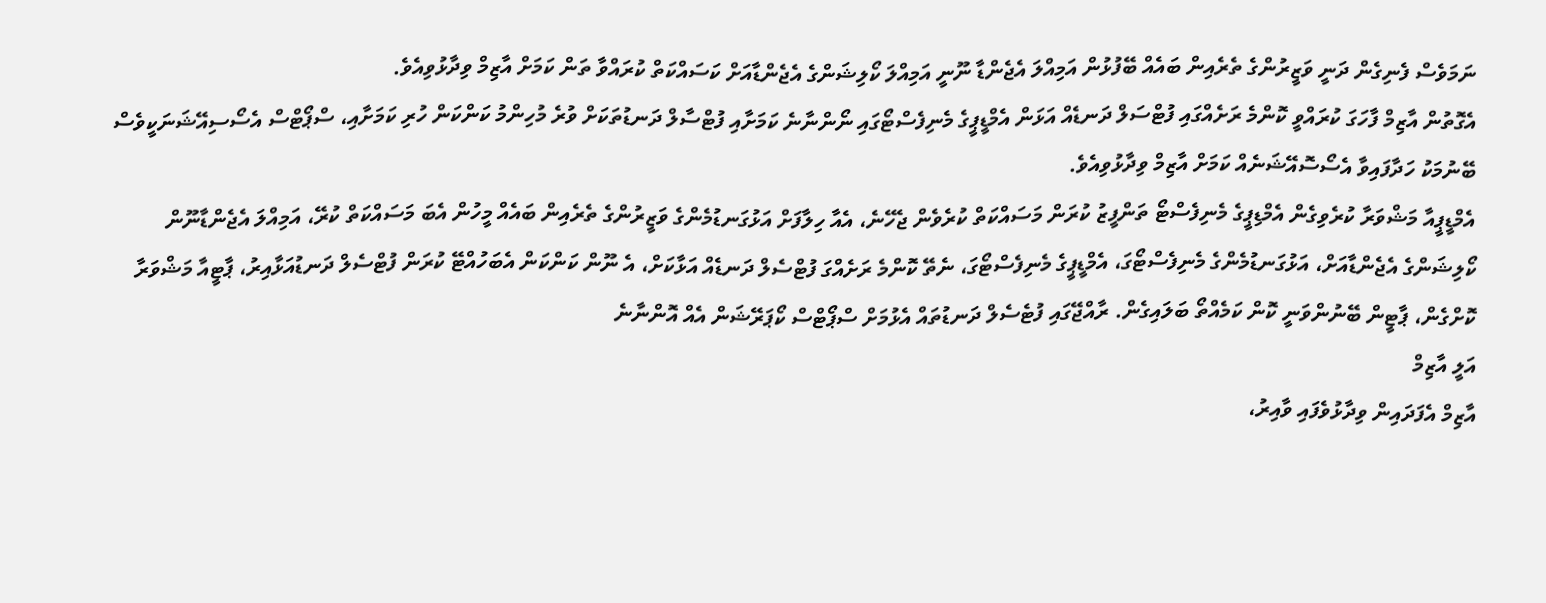ނަމަވެސް ފެނިގެން ދަނީ ވަޒީރުންގެ ތެރެއިން ބައެއް ބޭފުޅުން އަމިއްލަ އެޖެންޑާ ނޫނީ އަމިއްލަ ކޯލިޝަންގެ އެޖެންޑާއަށް ކަސައްކަތް ކުރައްވާ ތަން ކަމަށް އާޒިމް ވިދާޅުވިއެވެ.
އެގޮތުން އާޒިމް ފާހަގަ ކުރައްވީ ކޮންމެ ރަށެއްގައި ފުޓްސަލް ދަނޑެއް އަޅަން އެމްޑީޕީގެ މެނިފެސްޓޯގައި ނޯންނާނެ ކަމަށާއި ފުޓްސާލް ދަނޑުތަކަށް ވުރެ މުހިންމު ކަންކަން ހުރި ކަމަށާއި، ސްޕޯޓްސް އެސޯސިއޭޝަނަކީވެސް ބޭނުމަކު ހަދާފައިވާ އެސޯސޮއޭޝަނެއް ކަމަށް އާޒިމް ވިދާޅުވިއެވެ.
އެމްޑީޕީއާ މަޝްވަރާ ކުރެވިގެން އެމްޑިޕީގެ މެނިފެސްޓޯ ތަންފީޒު ކުރަން މަސައްކަތް ކުރެވެން ޖެހޭނެ، އެއާ ހިލާފަށް އަޅުގަނޑުމެންގެ ވަޒީރުންގެ ތެރެއިން ބައެއް މީހުން އެބަ މަސައްކަތް ކުރޭ، އަމިއްލަ އެޖެންޑާނޫން ކޯލިޝަންގެ އެޖެންޑާއަށް، އަޅުގަނޑުމެންގެ މެނިފެސްޓޯގަ، އެމްޑީޕީގެ މެނިފެސްޓޯގަ، ނެތޭ ކޮންމެ ރަށެއްގަ ފުޓްސެލް ދަނޑެއް އަޅާކަށް، އެ ނޫން ކަންކަން އެބަހުއްޓޭ ކުރަން ފުޓްސެލް ދަނޑުއަޅާއިރު، ޕާޓީއާ މަޝްވަރާ ކޮށްގެން، ޕާޓީން ބޭނުންވަނީ ކޮން ކަމެއްތޯ ބަލައިގެން. ރާއްޖޭގައި ފުޓެސެލް ދަނޑުތައް އެޅުމަށް ސްޕޯޓްސް ކޯޕަރޭޝަން އެއް އޮންނާނެ
އަލީ އާޒިމް
އާޒިމް އެފަދައިން ވިދާޅުވެފައި ވާއިރު،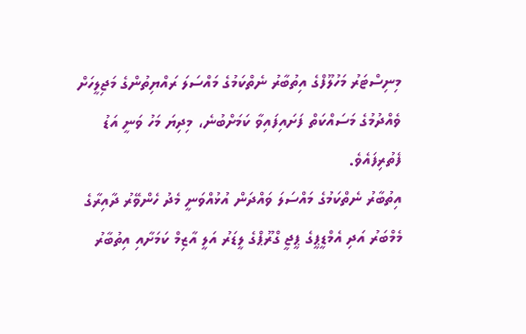މިނިސްޓަރު މަހުލޫފްގެ އިތުބާރު ނެތްކަމުގެ މައްސަލަ ރައްޔިތުންގެ މަޖިލީހަށް ވެއްދުމުގެ މަސައްކަތް ފަށައިފައިވާ ކަމަށްބުނެ، މިދިޔަ މަހު ވަނީ އަޑު ފެތުރިފައެވެ.
އިތުބާރު ނެތްކަމުގެ މައްސަލަ ވައްދަން އުޅުއްވަނީ މެދު ހެންވޭރު ދާއިރާގެ މެމްބަރު އަދި އެމްޑީޕީގެ ޕީޖީ ގްރޫޕްގެ ލީޑަރު އަލީ އާޒިމް ކަމަށާއި އިތުބާރު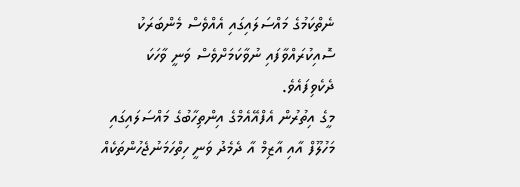ނެތްކަމުގެ މައްސަލައިގައި އެއްވެސް މެންބަރަކު ސޮއިކުރައްވާފައި ނުވާކަމަށްވެސް ވަނީ ވާހަކަ ދެކެވިފައެވެ.
މީގެ އިތުރުން އެފްއޭއެމްގެ އިންތިހާބުގެ މައްސަލައިގައި މަހުލޫފް އާއި އާޒިމް އާ ދެމެދު ވަނީ ހިތްހަމަނުޖެހުންތަކެއް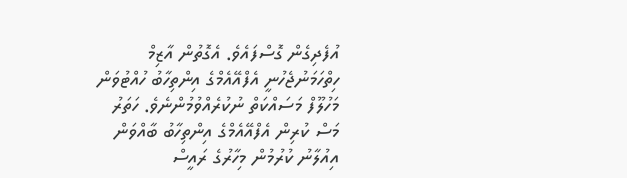އުފެދިގެން ގޮސްފައެވެ. އެގޮތުން އާޒިމް ހިތްހަމަނުޖެހުނީ އެފްއޭއެމްގެ އިންތިހާބު ހުއްޓުވަން މަހުލޫފް މަސައްކަތް ނުކުރެއްވުމުންނެވެ. ހަތަރު މަސް ކުރިން އެފްއޭއެމްގެ އިންތިހާބު ބާއްވަން އިއުލާނު ކުރުމުން މިހާރުގެ ރައީސް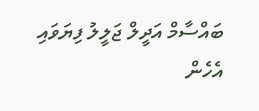ބައްސާމް އަދީލް ޖަލީލު ފިޔަވައި އެހެން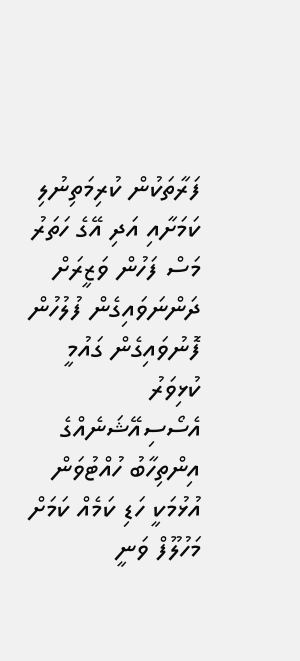ފަރާތަކުން ކުރިމަތިނުލި ކަމަށާއި އަދި އޭގެ ހަތަރު މަސް ފަހުން ވަޒީރަށް ދަންނަވައިގެން ފުލުހުން ފޮނުވައިގެން ގައުމީ ކުޅިވަރު އެސޯސިއޭޝަނެއްގެ އިންތިހާބު ހުއްޓުވަން އުޅުމަކީ ހަޑި ކަމެއް ކަމަށް މަހުލޫފް ވަނީ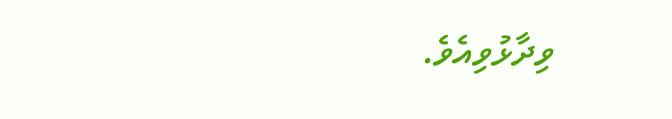ވިދާޅުވިއެވެ.